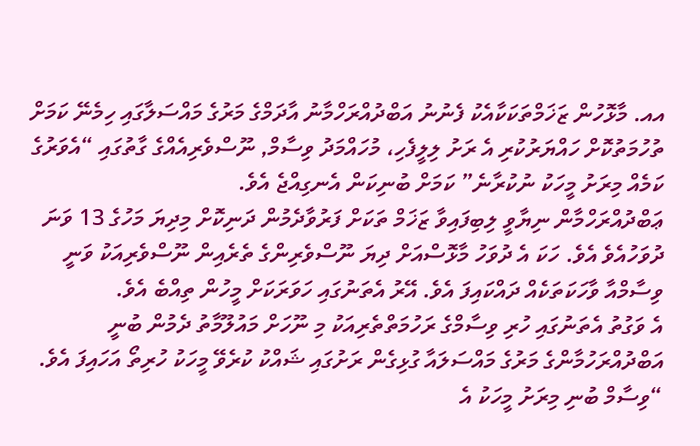އއ. މާޅޮހުން ޒަޚަމްތަކަކާއެކު ފެނުނު އަބްދުއްރަހްމާނު އާދަމްގެ މަރުގެ މައްސަލާގައި ހިމެނޭ ކަމަށް ތުހުމަތުކޮށް ހައްޔަރުކުރި އެ ރަށު ލިލީފެހި، މުހައްމަދު ވިސާމް, ނޫސްވެރިއެއްގެ ގާތުގައި “އެވަރުގެ ކަމެއް މިރަށު މީހަކު ނުކުރާނެ” ކަމަށް ބުނިކަން އެނގިއްޖެ އެވެ.
ޢަބްދުއްރަހްމާން ނިޔާވީ ލިބިފައިވާ ޒަޚަމް ތަކަށް ފަރުވާދެމުން ދަނިކޮށް މިދިޔަ މަހުގެ 13 ވަނަ ދުވަހުއެވެ އެވެ. ހަކަ އެ ދުވަހު މާޅޮސްއަށް ދިޔަ ނޫސްވެރިންގެ ތެރެއިން ނޫސްވެރިއަކު ވަނީ ވިސާމްއާ ވާހަކަތަކެއް ދައްކައިފަ އެވެ. އޭރު އެތަނުގައި ހަވަރަކަށް މީހުން ތިއްބެ އެވެ.
އެ ވަގުތު އެތަނުގައި ހުރި ވިސާމްގެ ރަހުމަތްތެރިއަކު މި ނޫހަށް މައުލޫމާތު ދެމުން ބުނީ އަބްދުއްރަހުމާންގެ މަރުގެ މައްސަލައާ ގުޅިގެން ރަށުގައި ޝައްކު ކުރެވޭ މީހަކު ހުރިތޯ އަހައިފަ އެވެ.
“ވިސާމް ބުނި މިރަށު މީހަކު އެ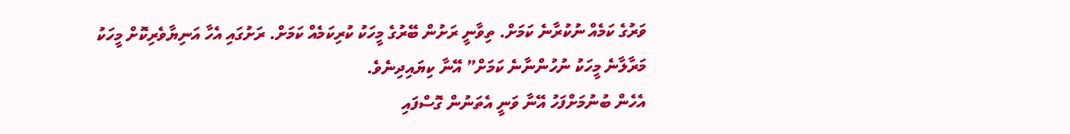ވަރުގެ ކަމެއް ނުކުރާނެ ކަމަށް. ތިވާނީ ރަށުން ބޭރުގެ މީހަކު ކުރިކަމެއް ކަމަށް. ރަށުގައި އެހާ އަނިޔާވެރިކޮށް މީހަކު މަރާލާނެ މީހަކު ނުހުންނާނެ ކަމަށް” އޭނާ ކިޔައިދިނެވެ.
އެހެން ބުނުމަށްފަހު އޭނާ ވަނީ އެތަނުން ގޮސްފައި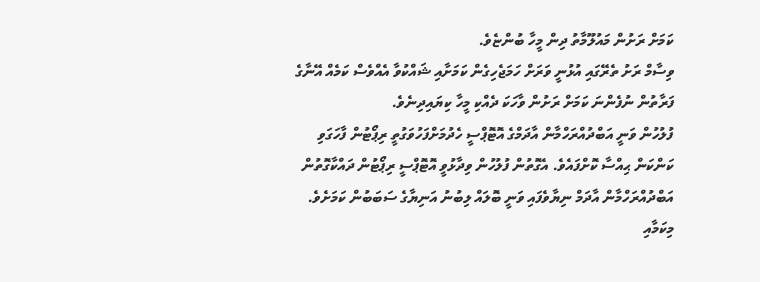ކަމަށް ރަށުން މައުލޫމާތު ދިން މީހާ ބުންޏެވެ.
ވިސާމް ރަށު ތެރޭގައި އުޅުނީ ވަރަށް ހަމަޖެހިގެން ކަމަށާއި ޝައްކުވާ އެއްވެސް ކަމެއް އޭނާގެ ފަރާތުން ނުފެންނަ ކަމަށް ރަށުން ވާހަކަ ދެއްކި މީހާ ކިޔައިދިނެވެ.
ފުލުހުން ވަނީ އަބްދުއްރަހްމާން އާދަމްގެ އޮޓޮޕްސީ ހެދުމަށްފަހުވަގުތީ ރިޕޯޓުން ފާހަގަވި ކަންކަން ޙިއްސާ ކޮށްފައެވެ. އެގޮތުން ފުލުހުން ވިދާޅުވީ އޮޓޮޕްސީ ރިޕޯޓުން ދައްކާގޮތުން އަބްދުއްރަހްމާން އާދަމް ނިޔާވެފައި ވަނީ ބޮލައް ލިބުނު އަނިޔާގެ ސަބަބުން ކަމަށެވެ. މިކަމާއި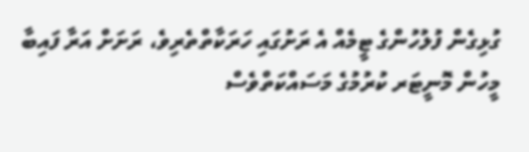ގުޅިގެން ފުލުހުންގެ ޓީމެއް އެ ރަށުގައި ހަރަކާތްތެރިވެ، ރަށަށް އަރާ ފައިބާ މީހުން މޮނީޓަރ ކުރުމުގެ މަސައްކަތްވެސް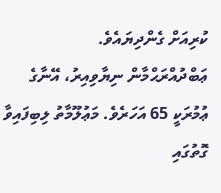ކުރިއަށް ގެންދިޔައެވެ.
ޢަބްދުއްރަޙްމާން ނިޔާވިއިރު، އޭނާގެ ޢުމުރަކީ 65 އަހަރެވެ. މަޢުލޫމާތު ލިބިފައިވާ ގޮތުގައި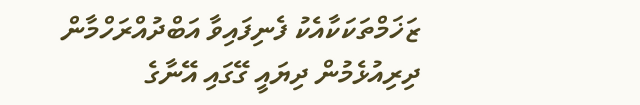ޒަޚަމްތަކަކާއެކު ފެނިފައިވާ އަބްދުއްރަހްމާން ދިރިއުޅެމުން ދިޔައީ ގޭގައި އޭނާގެ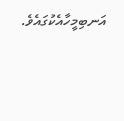އަނބިމީހާއެކުގައެވެ.